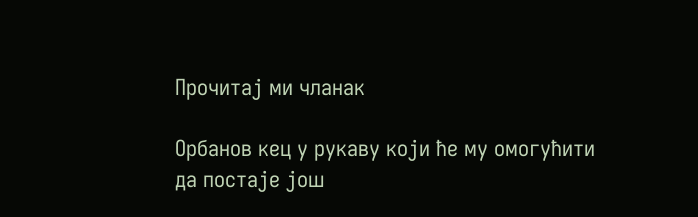Прочитај ми чланак

Орбанов кец у рукаву који ће му омогућити да постаје још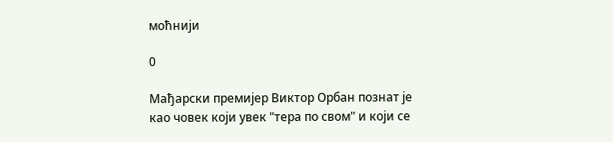моћнији

0

Мађарски премијер Виктор Орбан познат је као човек који увек "тера по свом" и који се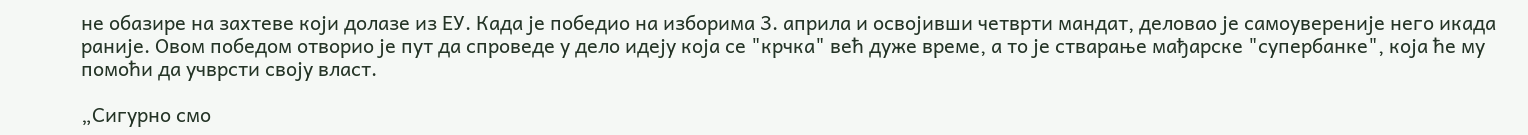не обазире на захтеве који долазе из ЕУ. Када је победио на изборима 3. априла и освојивши четврти мандат, деловао је самоувереније него икада раније. Овом победом отворио је пут да спроведе у дело идеју која се "крчка" већ дуже време, а то је стварање мађарске "супербанке", која ће му помоћи да учврсти своју власт.

„Сигурно смо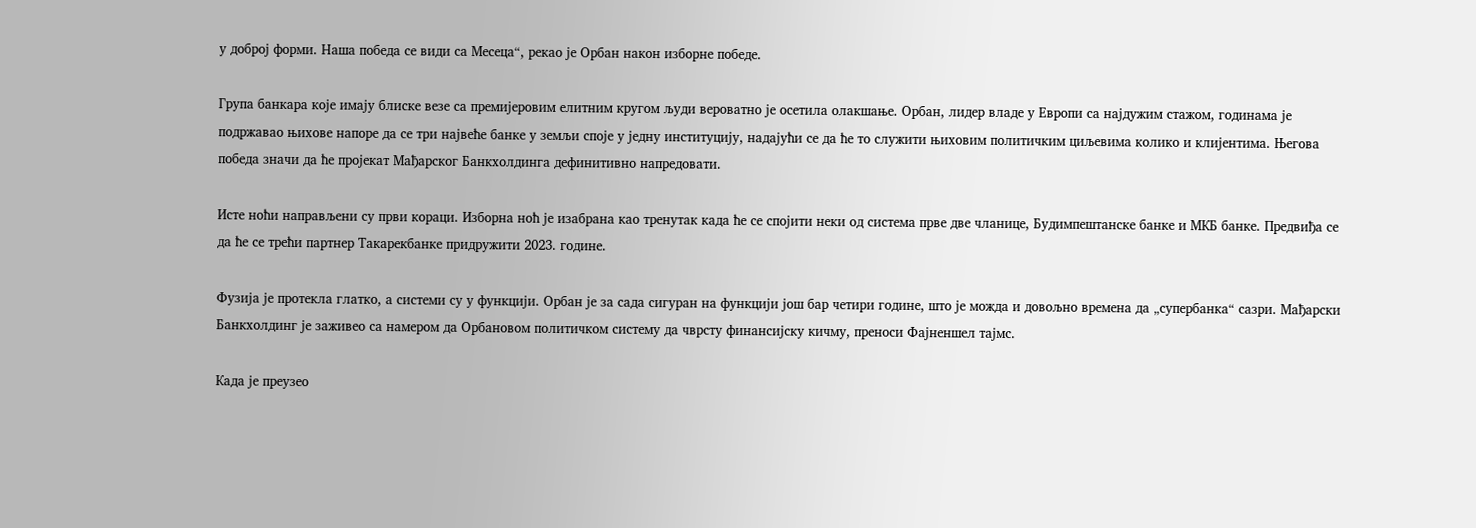у доброј форми. Наша победа се види са Месеца“, рекао је Орбан након изборне победе.

Група банкара које имају блиске везе са премијеровим елитним кругом људи вероватно је осетила олакшање. Орбан, лидер владе у Европи са најдужим стажом, годинама је подржавао њихове напоре да се три највеће банке у земљи споје у једну институцију, надајући се да ће то служити њиховим политичким циљевима колико и клијентима. Његова победа значи да ће пројекат Мађарског Банкхолдинга дефинитивно напредовати.

Исте ноћи направљени су први кораци. Изборна ноћ је изабрана као тренутак када ће се спојити неки од система прве две чланице, Будимпештанске банке и МКБ банке. Предвиђа се да ће се трећи партнер Такарекбанке придружити 2023. године.

Фузија је протекла глатко, а системи су у функцији. Орбан је за сада сигуран на функцији још бар четири године, што је можда и довољно времена да „супербанка“ сазри. Мађарски Банкхолдинг је заживео са намером да Орбановом политичком систему да чврсту финансијску кичму, преноси Фајненшел тајмс.

Када је преузео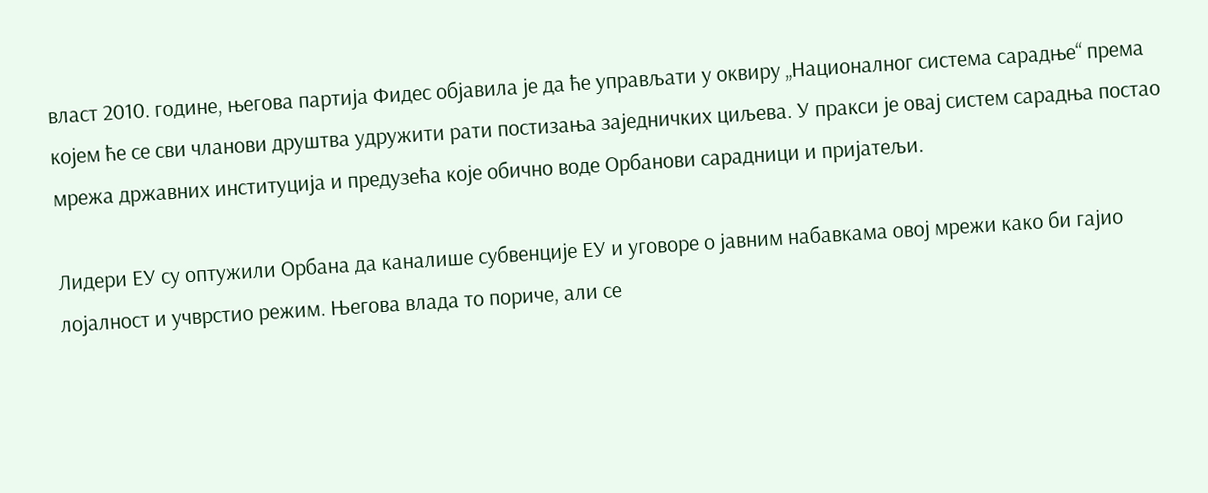власт 2010. године, његова партија Фидес објавила је да ће управљати у оквиру „Националног система сарадње“ према којем ће се сви чланови друштва удружити рати постизања заједничких циљева. У пракси је овај систем сарадња постао мрежа државних институција и предузећа које обично воде Орбанови сарадници и пријатељи.

Лидери ЕУ су оптужили Орбана да каналише субвенције ЕУ и уговоре о јавним набавкама овој мрежи како би гајио лојалност и учврстио режим. Његова влада то пориче, али се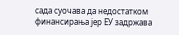сада суочава да недостатком финансирања јер ЕУ задржава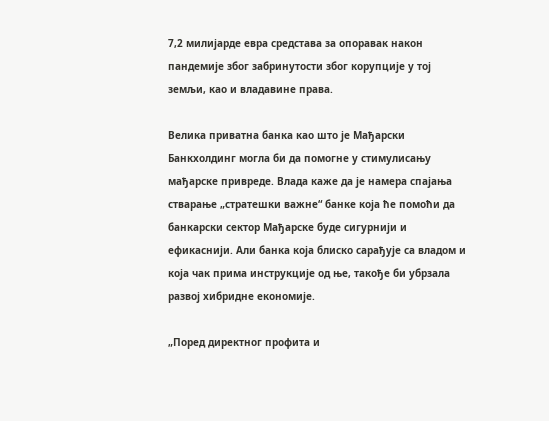7,2 милијарде евра средстава за опоравак након пандемије због забринутости због корупције у тој земљи, као и владавине права.

Велика приватна банка као што је Мађарски Банкхолдинг могла би да помогне у стимулисању мађарске привреде. Влада каже да је намера спајања стварање „стратешки важне“ банке која ће помоћи да банкарски сектор Мађарске буде сигурнији и ефикаснији. Али банка која блиско сарађује са владом и која чак прима инструкције од ње, такође би убрзала развој хибридне економије.

„Поред директног профита и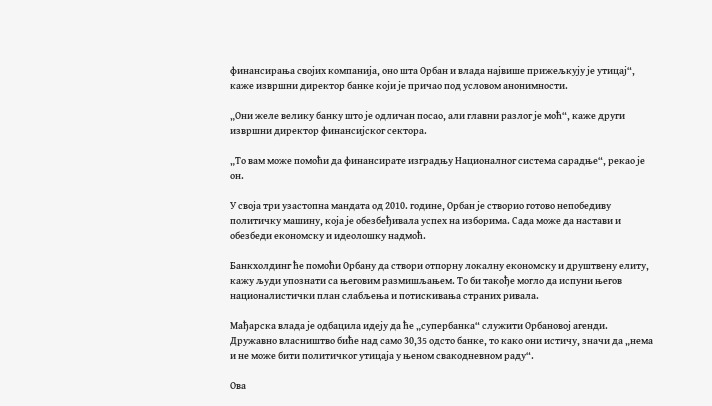финансирања својих компанија, оно шта Орбан и влада највише прижељкују је утицај“, каже извршни директор банке који је причао под условом анонимности.

„Они желе велику банку што је одличан посао, али главни разлог је моћ“, каже други извршни директор финансијског сектора.

„То вам може помоћи да финансирате изградњу Националног система сарадње“, рекао је он.

У своја три узастопна мандата од 2010. године, Орбан је створио готово непобедиву политичку машину, која је обезбеђивала успех на изборима. Сада може да настави и обезбеди економску и идеолошку надмоћ.

Банкхолдинг ће помоћи Орбану да створи отпорну локалну економску и друштвену елиту, кажу људи упознати са његовим размишљањем. То би такође могло да испуни његов националистички план слабљења и потискивања страних ривала.

Мађарска влада је одбацила идеју да ће „супербанка“ служити Орбановој агенди. Дружавно власништво биће над само 30,35 одсто банке, то како они истичу, значи да „нема и не може бити политичког утицаја у њеном свакодневном раду“.

Ова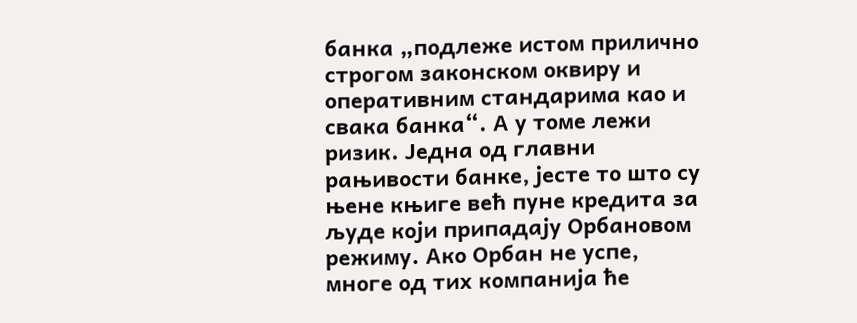банка „подлеже истом прилично строгом законском оквиру и оперативним стандарима као и свака банка“. А у томе лежи ризик. Једна од главни рањивости банке, јесте то што су њене књиге већ пуне кредита за људе који припадају Орбановом режиму. Ако Орбан не успе, многе од тих компанија ће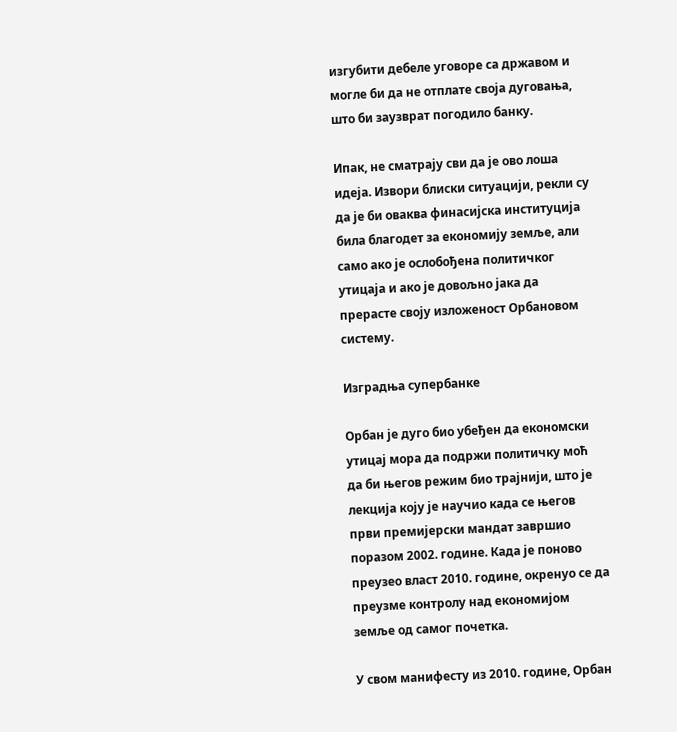изгубити дебеле уговоре са државом и могле би да не отплате своја дуговања, што би заузврат погодило банку.

Ипак, не сматрају сви да је ово лоша идеја. Извори блиски ситуацији, рекли су да је би оваква финасијска институција била благодет за економију земље, али само ако је ослобођена политичког утицаја и ако је довољно јака да прерасте своју изложеност Орбановом систему.

Изградња супербанке

Орбан је дуго био убеђен да економски утицај мора да подржи политичку моћ да би његов режим био трајнији, што је лекција коју је научио када се његов први премијерски мандат завршио поразом 2002. године. Када је поново преузео власт 2010. године, окренуо се да преузме контролу над економијом земље од самог почетка.

У свом манифесту из 2010. године, Орбан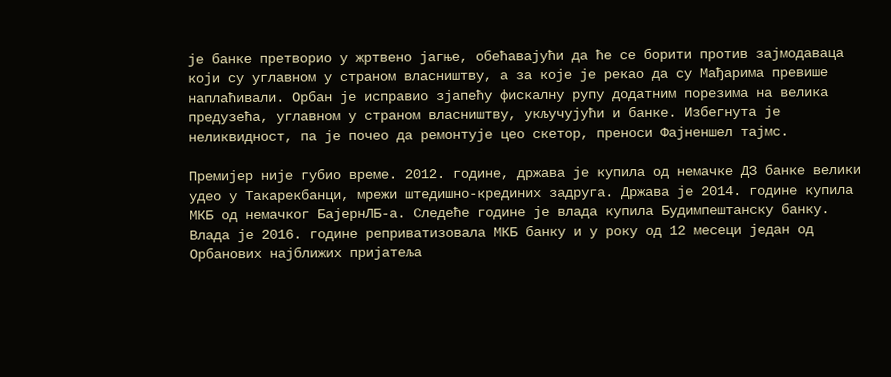је банке претворио у жртвено јагње, обећавајући да ће се борити против зајмодаваца који су углавном у страном власништву, а за које је рекао да су Мађарима превише наплаћивали. Орбан је исправио зјапећу фискалну рупу додатним порезима на велика предузећа, углавном у страном власништву, укључујући и банке. Избегнута је неликвидност, па је почео да ремонтује цео скетор, преноси Фајненшел тајмс.

Премијер није губио време. 2012. године, држава је купила од немачке ДЗ банке велики удео у Такарекбанци, мрежи штедишно-крединих задруга. Држава је 2014. године купила МКБ од немачког БајернЛБ-а. Следеће године је влада купила Будимпештанску банку. Влада је 2016. године реприватизовала МКБ банку и у року од 12 месеци један од Орбанових најближих пријатеља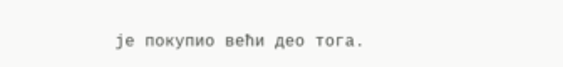је покупио већи део тога.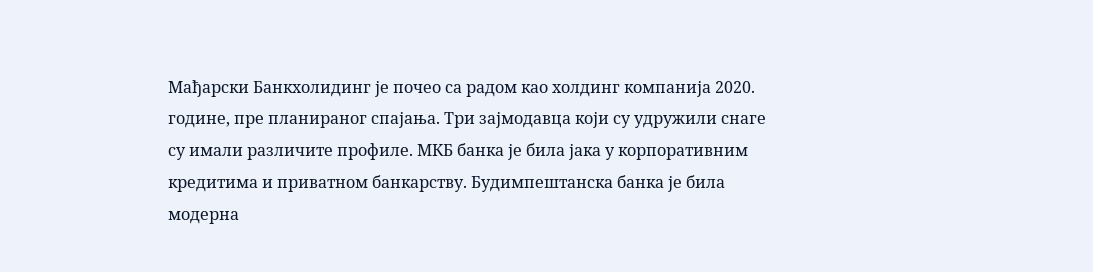Мађарски Банкхолидинг је почео са радом као холдинг компанија 2020. године, пре планираног спајања. Три зајмодавца који су удружили снаге су имали различите профиле. МКБ банка је била јака у корпоративним кредитима и приватном банкарству. Будимпештанска банка је била модерна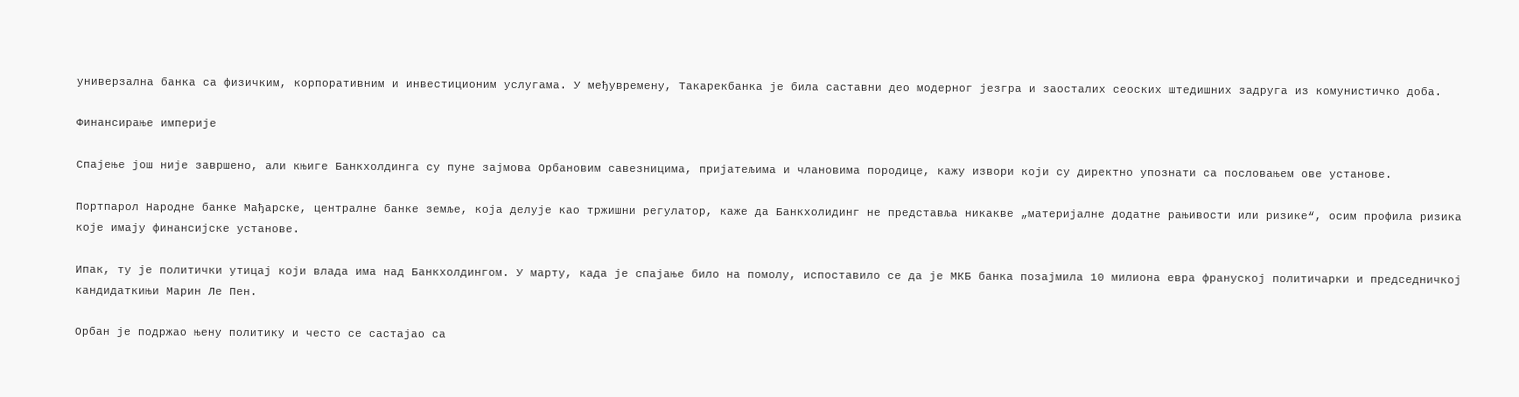универзална банка са физичким, корпоративним и инвестиционим услугама. У међувремену, Такарекбанка је била саставни део модерног језгра и заосталих сеоских штедишних задруга из комунистичко доба.

Финансирање империје

Спајење још није завршено, али књиге Банкхолдинга су пуне зајмова Орбановим савезницима, пријатељима и члановима породице, кажу извори који су директно упознати са пословањем ове установе.

Портпарол Народне банке Мађарске, централне банке земље, која делује као тржишни регулатор, каже да Банкхолидинг не представља никакве „материјалне додатне рањивости или ризике“, осим профила ризика које имају финансијске установе.

Ипак, ту је политички утицај који влада има над Банкхолдингом. У марту, када је спајање било на помолу, испоставило се да је МКБ банка позајмила 10 милиона евра франуској политичарки и председничкој кандидаткињи Марин Ле Пен.

Орбан је подржао њену политику и често се састајао са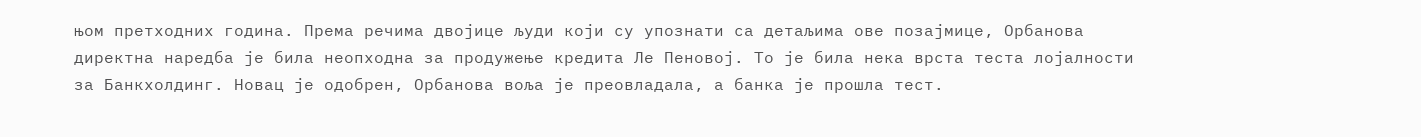њом претходних година. Према речима двојице људи који су упознати са детаљима ове позајмице, Орбанова директна наредба је била неопходна за продужење кредита Ле Пеновој. То је била нека врста теста лојалности за Банкхолдинг. Новац је одобрен, Орбанова воља је преовладала, а банка је прошла тест.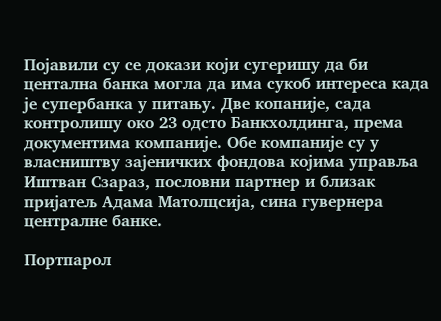Појавили су се докази који сугеришу да би центална банка могла да има сукоб интереса када је супербанка у питању. Две копаније, сада контролишу око 23 одсто Банкхолдинга, према документима компаније. Обе компаније су у власништву зајеничких фондова којима управља Иштван Сзараз, пословни партнер и близак пријатељ Адама Матолцсија, сина гувернера централне банке.

Портпарол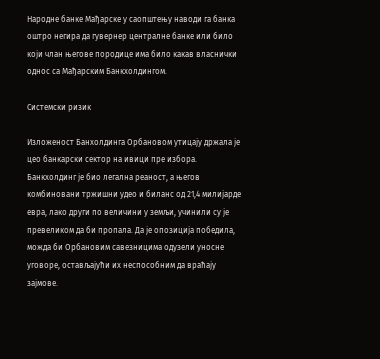Народне банке Мађарске у саопштењу наводи га банка оштро негира да гувернер централне банке или било који члан његове породице има било какав власнички однос са Мађарским Банкхолдингом.

Системски ризик

Изложеност Банхолдинга Орбановом утицају држала је цео банкарски сектор на ивици пре избора. Банкхолдинг је био легална реаност, а његов комбиновани тржишни удео и биланс од 21,4 милијарде евра, лако други по величини у земљи, учинили су је превеликом да би пропала. Да је опозиција победила, можда би Орбановим савезницима одузели уносне уговоре, остављајући их неспособним да враћају зајмове.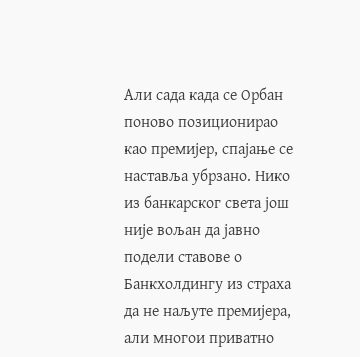Али сада када се Орбан поново позиционирао као премијер, спајање се наставља убрзано. Нико из банкарског света још није вољан да јавно подели ставове о Банкхолдингу из страха да не наљуте премијера, али многои приватно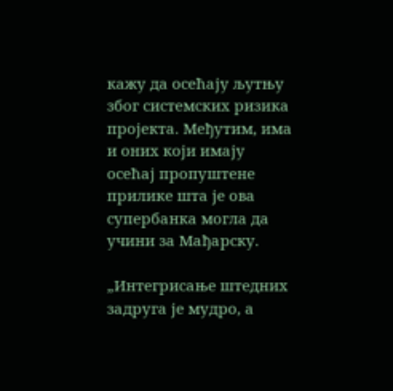кажу да осећају љутњу због системских ризика пројекта. Међутим, има и оних који имају осећај пропуштене прилике шта је ова супербанка могла да учини за Мађарску.

„Интегрисање штедних задруга је мудро, а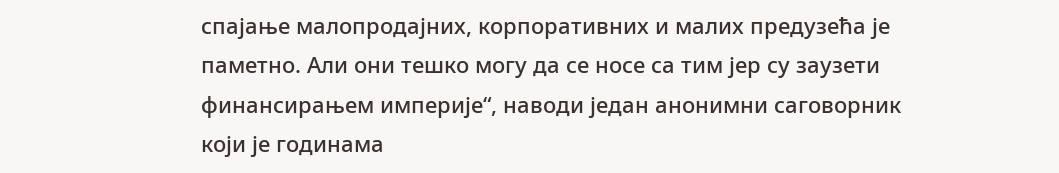спајање малопродајних, корпоративних и малих предузећа је паметно. Али они тешко могу да се носе са тим јер су заузети финансирањем империје“, наводи један анонимни саговорник који је годинама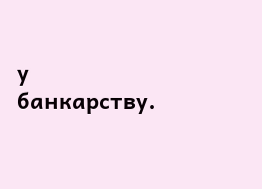у банкарству.